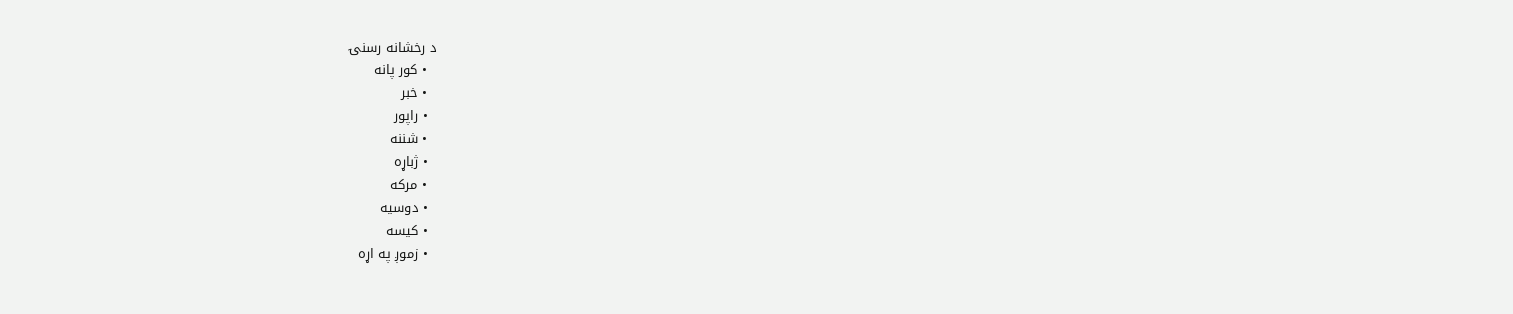د رخشانه رسنۍ
  • کور پانه
  • خبر
  • راپور
  • شننه
  • ژباړه
  • مرکه
  • دوسیه
  • کیسه
  • زموږ په اړه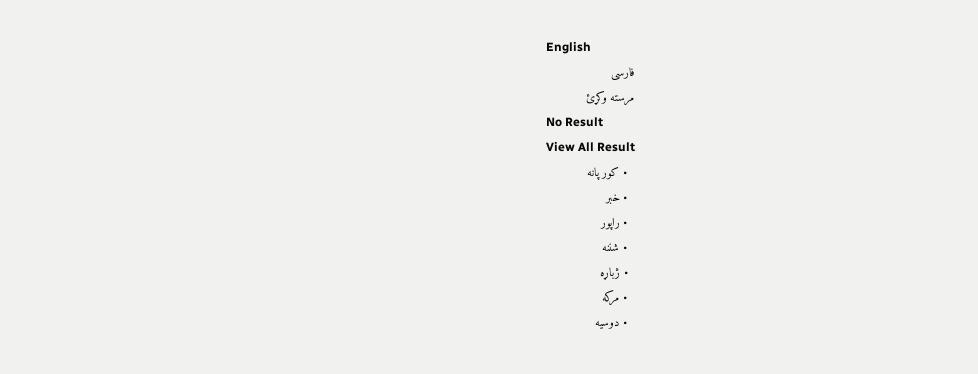English
فارسی
مرسته وکړئ
No Result
View All Result
  • کور پانه
  • خبر
  • راپور
  • شننه
  • ژباړه
  • مرکه
  • دوسیه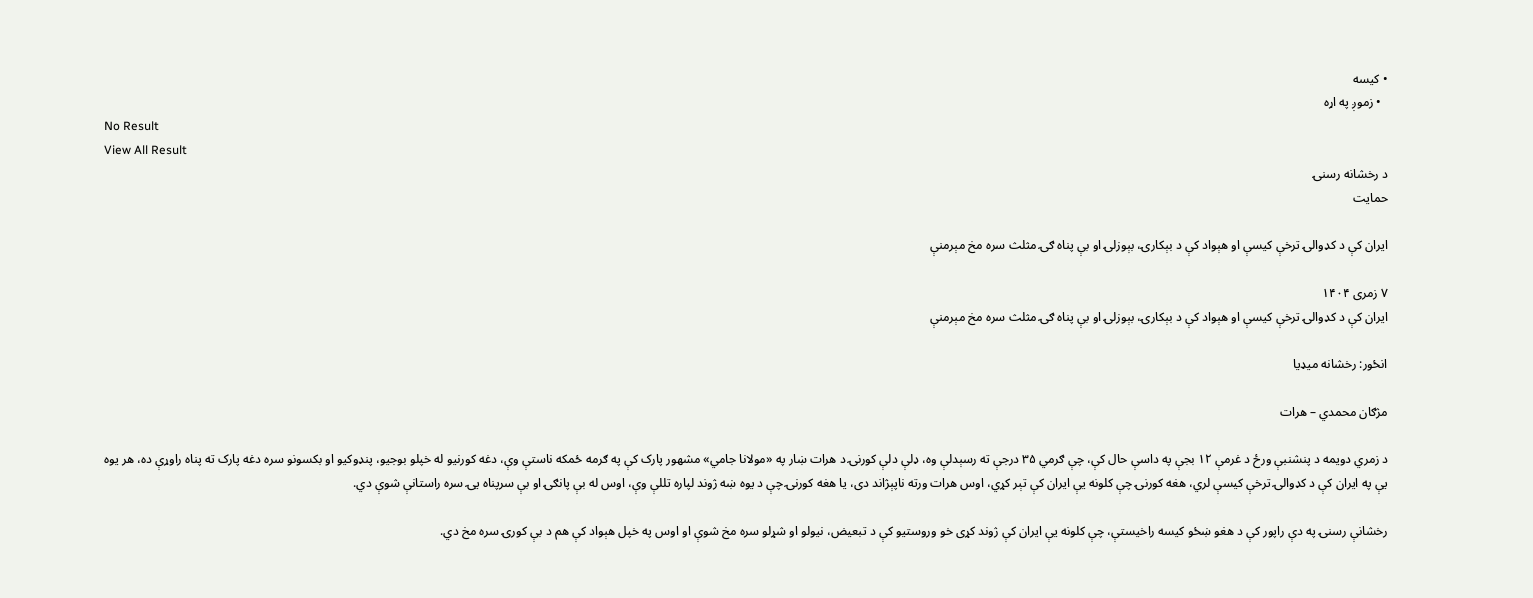• کیسه
  • زموږ په اړه
No Result
View All Result
د رخشانه رسنۍ
حمایت

ایران کې د کډوالۍ ترخې کیسې او هېواد کې د بېکارۍ، بېوزلۍ او بې پناه ګۍ مثلث سره مخ مېرمنې

۷ زمری ۱۴۰۴
ایران کې د کډوالۍ ترخې کیسې او هېواد کې د بېکارۍ، بېوزلۍ او بې پناه ګۍ مثلث سره مخ مېرمنې

انځور: رخشانه میډیا

مژګان محمدي – هرات

د زمري دویمه د پنشنبې ورځ د غرمې ۱۲ بجې په داسې حال کې، چې ګرمي ۳۵ درجې ته رسېدلې وه، ډلې دلې کورنۍ د هرات ښار په «مولانا جامي» مشهور پارک کې په ګرمه ځمکه ناستې وې، دغه کورنیو له خپلو بوجیو، پنډوکیو او بکسونو سره دغه پارک ته پناه راوړې ده، هر یوه یې په ایران کې د کډوالۍ ترخې کیسې لري، هغه کورنۍ چې کلونه یې ایران کې تېر کړي، اوس هرات ورته ناپېژاند دی، یا هغه کورنۍ چې د یوه ښه ژوند لپاره تللې وې، اوس له بې پانګۍ او بې سرپناه یۍ سره راستانې شوې دي.

رخشانې رسنۍ په دې راپور کې د هغو ښځو کیسه راخیستې، چې کلونه یې ایران کې ژوند کړی خو وروستیو کې د تبعیض، نیولو او شړلو سره مخ شوې او اوس په خپل هېواد کې هم د بې کورۍ سره مخ دي.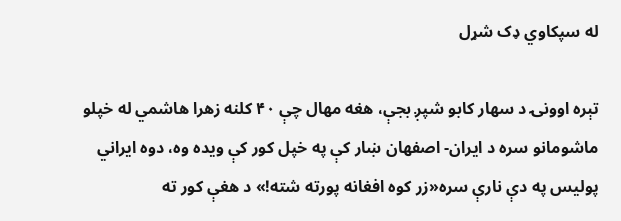له سپکاوي ډک شړل

تېره اوونۍ د سهار کابو شپږ بجې، هغه مهال چې ۴۰ کلنه زهرا هاشمي له خپلو ماشومانو سره د ایران- اصفهان ښار کې په خپل کور کې ویده وه، دوه ایراني پولیس په دې نارې سره«زر کوه افغانه پورته شته!» د هغې کور ته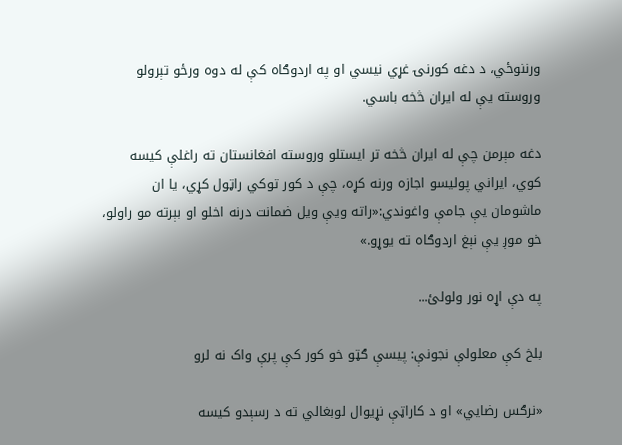ورننوځي، د دغه کورنۍ غړي نیسي او په اردوګاه کې له دوه ورځو تېرولو وروسته یې له ایران څخه باسي.

دغه مېرمن چې له ایران څخه تر ایستلو وروسته افغانستان ته راغلې کیسه کوي، ایراني پولیسو اجازه ورنه کړه، چې د کور توکي راټول کړي، یا ان ماشومان یې جامې واغوندي:«راته ویې ویل ضمانت درنه اخلو او بېرته مو راولو، خو موږ یې نېغ اردوګاه ته یوړو.»

په دې اړه نور ولولئ...

بلخ کې معلولې نجونې: پیسې ګټو خو کور کې پرې واک نه لرو

«نرګس رضايي» او د کاراټې نړیوال لوبغالي ته د رسېدو کیسه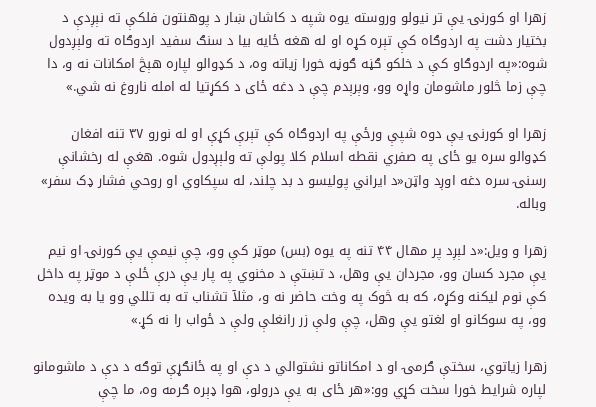زهرا او کورنۍ یې تر نیولو وروسته یوه شپه د کاشان ښار د پوهنتون فلکې ته نېږدې د بختیار دشت په اردوګاه کې تېره کړه او له هغه ځایه بیا د سنګ سفید اردوګاه ته ولېږدول شوه:«په اردوګاو کې د خلکو ګڼه ګوڼه خورا زیاته وه، د کډوالو لپاره هېڅ امکانات نه و، دا چې زما څلور ماشومان واړه وو، وېرېدم چې د دغه ځای د ککړتیا له امله ناروغ نه شي.»

زهرا او کورنۍ یې دوه شپې ورځې په اردوګاه کې تېرې کړې او له نورو ۳۷ تنه افغان کډوالو سره یو ځای په صفري نقطه اسلام کلا پولې ته ولېږدول شوه. هغې له رخشانې رسنۍ سره دغه اوږد واټن«د ایراني پولیسو د بد چلند، له سپکاوي او روحي فشار ډک سفر» وباله.

زهرا و ویل:«د لېږد پر مهال ۴۴ تنه په یوه (بس) موټر کې وو، چې نیمې یې کورنۍ او نیم یې مجرد کسان وو، مجردان یې وهل، د تښتې د مخنوي په پار یې درې ځلې د موټر په داخل کې نوم لیکنه وکړه، که به څوک په وخت حاضر نه و، مثلآ تشناب ته به تللي وو یا به ویده وو، په سوکانو او لغتو یې وهل، چې ولې زر رانغلې ولې د ځواب را نه کړ.»

زهرا زیاتوي، سختې ګرمۍ او د امکاناتو نشتوالي د دې او په ځانګړې توګه د دې د ماشومانو لپاره شرایط خورا سخت کړي وو:«هر ځای به یې درولو، هوا ډېره ګرمه وه، ما چې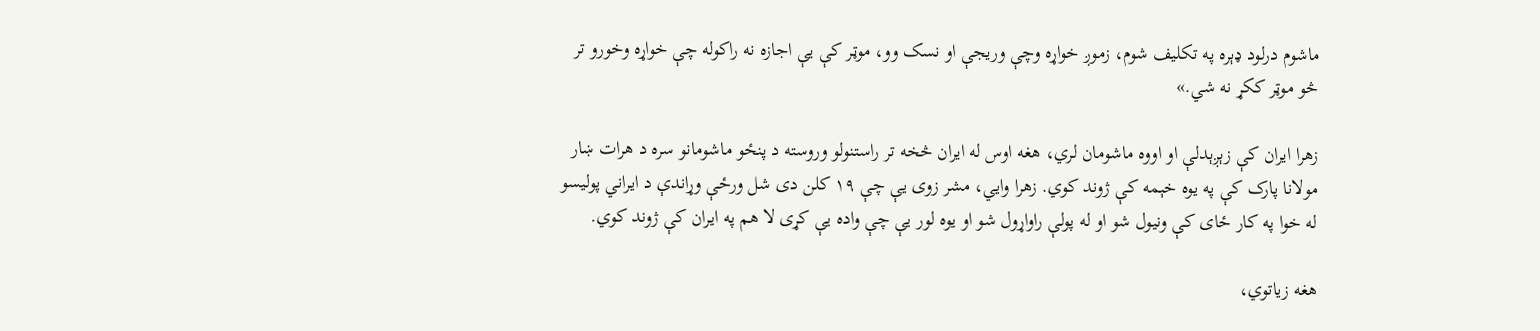ماشوم درلود ډېره په تکلیف شوم، زموږ خواړه وچې وریجې او نسک وو، موټر کې یې اجازه نه راکوله چې خواړه وخورو تر څو موټر ککړ نه شي.»

زهرا ایران کې زېږېدلې او اووه ماشومان لري، هغه اوس له ایران څخه تر راستنولو وروسته د پنځو ماشومانو سره د هرات ښار مولانا پارک کې په یوه خېمه کې ژوند کوي. زهرا وايي، مشر زوی یې چې ۱۹ کلن دی شل ورځې وړاندې د ایراني پولیسو له خوا په کار ځای کې ونیول شو او له پولې راواړول شو او یوه لور یې چې واده یې کړی لا هم په ایران کې ژوند کوي.

هغه زیاتوي،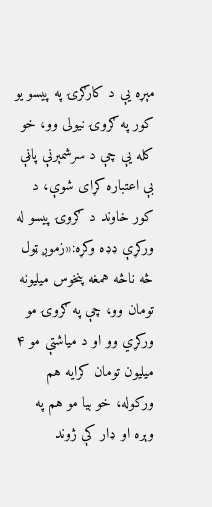مېړه یې د کارګرۍ په پیسو یو کور په ګروۍ نیولی وو، خو کله یې چې د سرشمېرنې پاڼې بې اعتباره کړای شوې، د کور خاوند د ګروۍ پیسو له ورکړې ډډه وکړه:«زموږ ټول څه ناڅه همغه پنخوس میلیونه تومان وو، چې په ګروۍ مو ورکړي وو او د میاشتې مو ۴ میلیون تومان کرایه هم ورکوله، خو بیا مو هم په وېره او ډار کې ژوند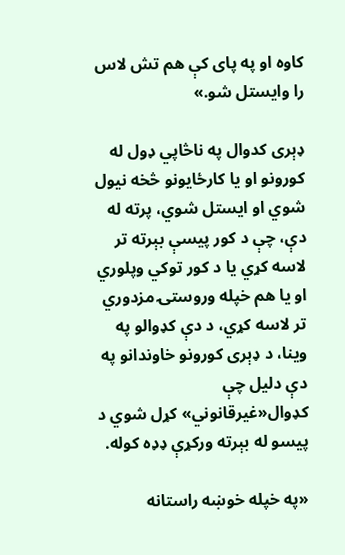کاوه او په پای کې هم تش لاس را وایستل شو.»

ډېری کدوال په ناڅاپي ډول له کورونو او یا کارځایونو څخه نیول شوي او ایستل شوي، پرته له دې، چې د کور پیسې بېرته تر لاسه کړي یا د کور توکي وپلوري او یا هم خپله وروستۍ مزدوري تر لاسه کړي، د دې کډوالو په وینا، د ډېری کورونو خاوندانو په دې دلیل چې کډوال«غیرقانوني» کړل شوي د پیسو له بېرته ورکړې ډډه کوله.

«په خپله خوښه راستانه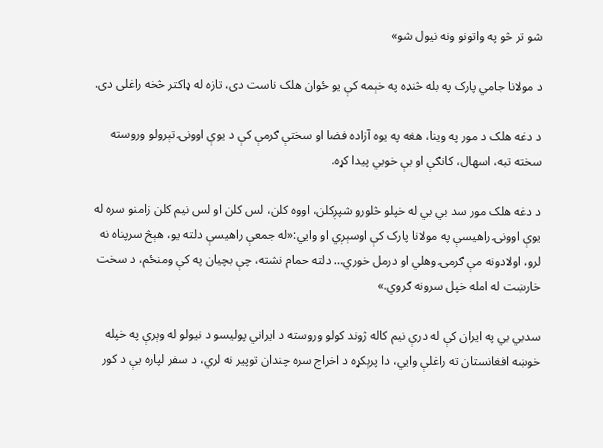شو تر څو په واتونو ونه نیول شو»

د مولانا جامي پارک په بله څنډه په خېمه کې یو ځوان هلک ناست دی، تازه له ډاکتر څخه راغلی دی.

د دغه هلک د مور په وینا، هغه په یوه آزاده فضا او سختې ګرمې کې د یوې اوونۍ تېرولو وروسته سخته تبه، اسهال، کانګې او بې خوبي پيدا کړه.

د دغه هلک مور سد بي بي له خپلو څلورو شپږکلن، اووه کلن، لس کلن او لس نیم کلن زامنو سره له یوې اوونۍ راهیسې په مولانا پارک کې اوسېږي او وايي:«له جمعې راهیسې دلته یو، هېڅ سرپناه نه لرو، اولادونه مې ګرمۍ وهلي او درمل خوري… دلته حمام نشته، چې بچیان په کې ومنځم، د سخت خارښت له امله خپل سرونه ګروي.»

سدبي بي په ایران کې له درې نیم کاله ژوند کولو وروسته د ایراني پولیسو د نیولو له وېرې په خپله خوښه افغانستان ته راغلې وايي، دا پرېکړه د اخراج سره چندان توپیر نه لري، د سفر لپاره یې د کور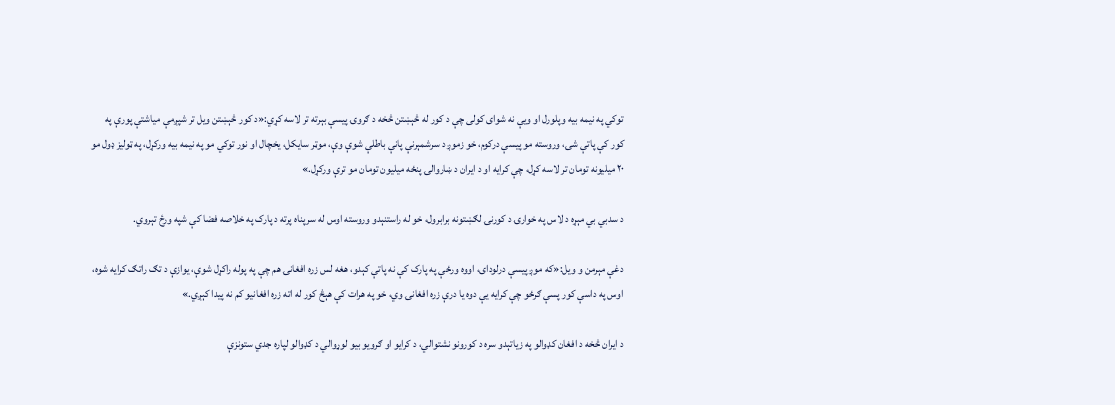توکي په نیمه بیه وپلورل او ویې نه شوای کولی چې د کور له څېښتن څخه د ګروۍ پیسې بېرته تر لاسه کړي:«د کور څېښتن ویل تر شپږمې میاشتې پورې په کور کې پاتې شۍ، وروسته مو پیسې درکوم، خو زموږ د سرشمېرنې پانې باطلې شوې وې، موټر سایکل، یخچال او نور توکي مو په نیمه بیه ورکړل، په ټولیز ډول مو ۲۰ میلیونه تومان تر لاسه کړل، چې کرایه او د ایران د ښاروالۍ پنځه میلیون تومان مو ترې ورکړل.»

د سدبي بي مېړه د لاس په خوارۍ د کورنۍ لګښتونه برابرول، خو له راستنېدو وروسته اوس له سرپناه پرته د پارک په خلاصه فضا کې شپه ورځ تېروي.

دغې مېرمن و ویل:«که موږ پیسې درلودای، اووه ورځې په پارک کې نه پاتې کېدو، هغه لس زره افغانۍ هم چې په پوله راکړل شوې، یوازې د تګ راتګ کرایه شوه، اوس په داسې کور پسې ګرځو چې کرایه یې دوه یا درې زره افغانۍ وي، خو په هرات کې هېڅ کور له اته زره افغانیو کم نه پيدا کېږي.»

د ایران څخه د افغان کډوالو په زیاتېدو سره د کورونو نشتوالي، د کرایو او ګرویو بیو لوړوالي د کډوالو لپاره جدي ستونزې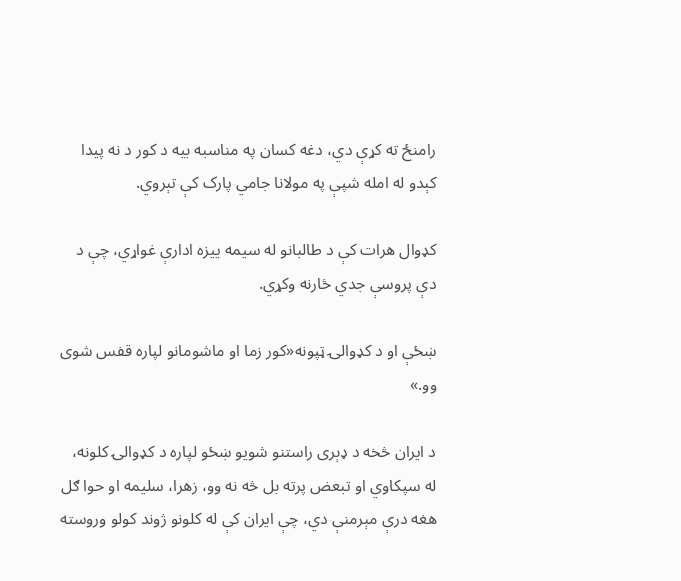رامنځ ته کړې دي، دغه کسان په مناسبه بیه د کور د نه پیدا کېدو له امله شپې په مولانا جامي پارک کې تېروي.

کډوال هرات کې د طالبانو له سیمه ییزه ادارې غواړي، چې د دې پروسې جدي څارنه وکړي.

ښځې او د کډوالۍ ټپونه«کور زما او ماشومانو لپاره قفس شوی وو.»

د ایران څخه د ډېری راستنو شویو ښځو لپاره د کډوالۍ کلونه، له سپکاوي او تبعض پرته بل څه نه وو، زهرا، سلیمه او حوا ګل هغه درې مېرمنې دي، چې ایران کې له کلونو ژوند کولو وروسته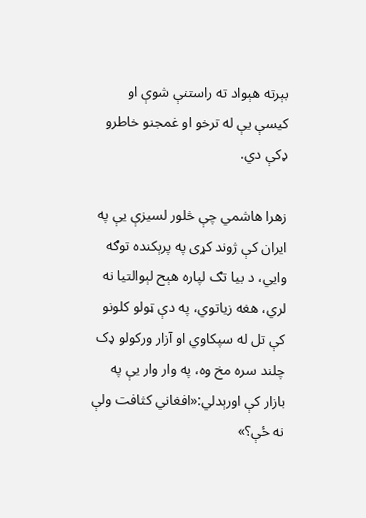بېرته هېواد ته راستنې شوې او کیسې یې له ترخو او غمجنو خاطرو ډکې دي.

زهرا هاشمي چې څلور لسیزې یې په ایران کې ژوند کړی په پرېکنده توګه وايي، د بیا تګ لپاره هېح لېوالتیا نه لري، هغه زیاتوي، په دې ټولو کلونو کې تل له سپکاوي او آزار ورکولو ډک چلند سره مخ وه، په وار وار یې په بازار کې اورېدلي:«افغاني کثافت ولې نه ځې؟»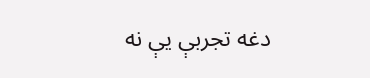دغه تجربې یې نه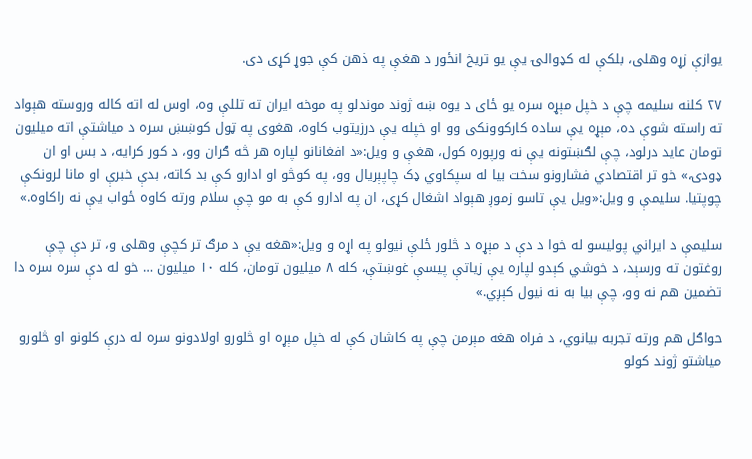یوازې زړه وهلی، بلکې له کډوالۍ یې یو تریخ انځور د هغې په ذهن کې جوړ کړی دی.

۲۷ کلنه سلیمه چې د خپل مېړه سره یو ځای د یوه ښه ژوند موندلو په موخه ایران ته تللې وه، اوس له اته کاله وروسته هېواد ته راسته شوې ده، مېړه یې ساده کارکوونکی وو او خپله یې درزیتوب کاوه، هغوی په ټول کوښښ سره د میاشتې اته میلیون تومان عاید درلود، چې لګښتونه یې نه ورپوره کول، هغې و ویل:«د افغانانو لپاره هر څه ګران وو، د کور کرایه، د بس او ان ډودۍ.» خو تر اقتصادي فشارونو سخت بیا له سپکاوي ډک چاپېریال وو، په کوڅو او ادارو کې بد کاته، بدې خبرې او مانا لرونکې چوپتیا. سلیمې و ویل:«ویل یې تاسو زموږ هېواد اشغال کړی، ان په ادارو کې به مو چې سلام ورته کاوه ځواب یې نه راکاوه.»

سلیمې د ایراني پولیسو له خوا د دې د مېړه د څلور ځلې نیولو په اړه و ویل:«هغه یې د مرګ تر کچې وهلی و، تر دې چې روغتون ته ورسېد، د خوشي کېدو لپاره یې زیاتې پیسې غوښتې، کله ۸ میلیون تومان، کله ۱۰ میلیون … خو له دې سره سره دا تضمین هم نه وو، چې بیا به نه نیول کېږي.»

حواګل هم ورته تجربه بیانوي، د فراه هغه مېرمن چې په کاشان کې له خپل مېړه او څلورو اولادونو سره له درې کلونو او څلورو میاشتو ژوند کولو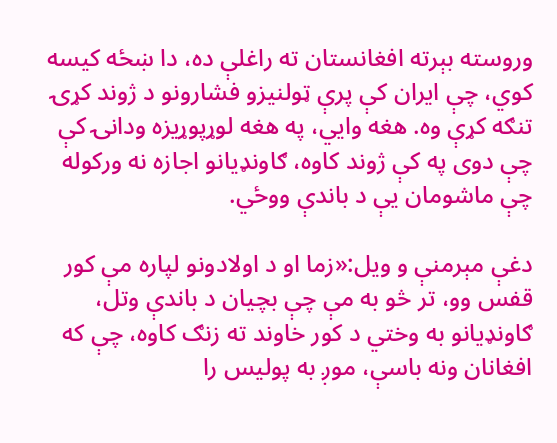وروسته بېرته افغانستان ته راغلې ده، دا ښځه کیسه کوي، چې ایران کې پرې ټولنیزو فشارونو د ژوند کړۍ تنګه کړې وه. هغه وايي، په هغه لوړپوړیزه ودانۍ کې چې دوی په کې ژوند کاوه، ګاونډیانو اجازه نه ورکوله چې ماشومان یې د باندې ووځي.

دغې مېرمنې و ویل:«زما او د اولادونو لپاره مې کور قفس وو، تر څو به مې چې بچیان د باندې وتل، ګاونډیانو به وختي د کور خاوند ته زنګ کاوه، چې که افغانان ونه باسې، موږ به پولیس را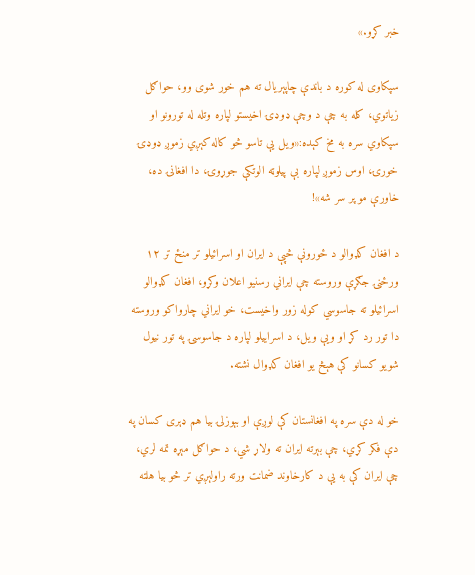خبر کړو.»

سپکاوی له کوره د باندې چاپېریال ته هم خور شوی وو، حواګل زیاتوي، کله به چې د وچې ډوډۍ اخیستو لپاره وتله له تورونو او سپکاوي سره به مخ کېده:«ویل یې تاسو څو کاله کېږي زموږ ډوډۍ خورۍ، اوس زموږ لپاره بې پیلوټه الوتکې جوړوۍ، دا افغانۍ ده، خاورې مو پر سر شه»!

د افغان کډوالو د ځورونې څپې د ایران او اسرائیلو تر منځ تر ۱۲ ورځنۍ جګړې وروسته چې ایراني رسنیو اعلان وکړو، افغان کډوالو اسرائیلو ته جاسوسي کوله زور واخیست، خو ایراني چارواکو وروسته دا تور رد کړ او ویې ویل، د اسراییلو لپاره د جاسوسۍ په تور نیول شويو کسانو کې هېڅ یو افغان کډوال نشته.

خو له دې سره په افغانستان کې لوږې او بېوزلۍ بیا هم ډېری کسان په دې فکر کړي، چې بېرته ایران ته ولاړ شي، د حواګل مېړه تمه لري، چې ایران کې به یې د کارخاوند ضمانت ورته راولېږي تر څو بیا هلته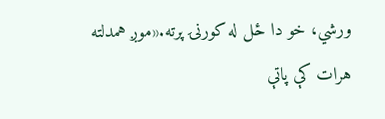ورشي، خو دا ځل له کورنۍ پرته.«موږ همدلته هرات کې پاتې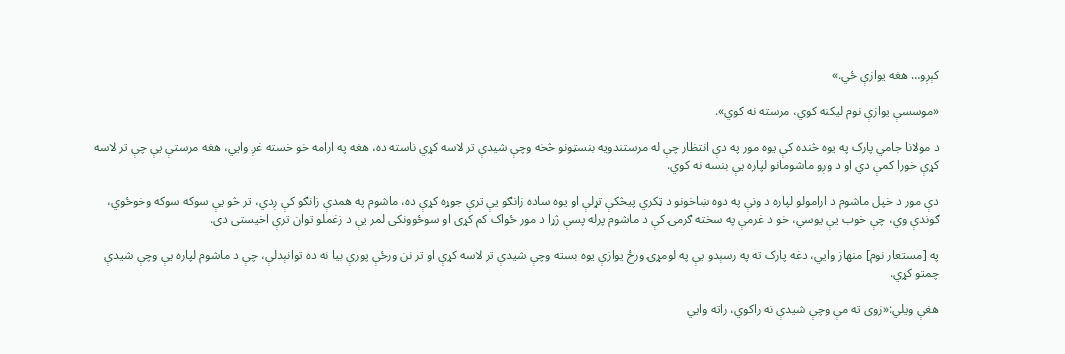کېږو… هغه یوازې ځي.»

«موسسې یوازې نوم لیکنه کوي، مرسته نه کوي».

د مولانا جامي پارک په یوه څنده کې یوه مور په دې انتظار چې له مرستندویه بنسټونو څخه وچې شیدې تر لاسه کړي ناسته ده، هغه په ارامه خو خسته غږ وايي، هغه مرستې یې چې تر لاسه کړې خورا کمې دي او د وږو ماشومانو لپاره یې بنسه نه کوي.

دې مور د خپل ماشوم د ارامولو لپاره د ونې په دوه ښاخونو د ټکري پیڅکې تړلې او یوه ساده زانګو یې ترې جوړه کړې ده، ماشوم په همدې زانګو کې ږدي، تر څو یې سوکه سوکه وخوځوي، ګوندې وي، چې خوب یې یوسي، خو د غرمې په سخته ګرمۍ کې د ماشوم پرله پسې ژړا د مور ځواک کم کړی او سوځوونکی لمر یې د زغملو توان ترې اخیستی دی.

په [مستعار نوم] منهاز وايي، دغه پارک ته په رسېدو یې په لومړۍ ورځ یوازې یوه بسته وچې شیدې تر لاسه کړې او تر نن ورځې پورې بیا نه ده توانېدلې، چې د ماشوم لپاره یې وچې شیدې چمتو کړي.

هغې ویلي:«زوی ته مې وچې شیدې نه راکوي، راته وايي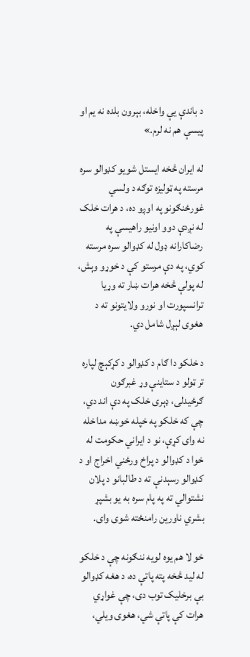د باندې یې واخله، بېرون بلده نه یم او پیسې هم نه لرم.»

له ایران څخه ایستل شویو کډوالو سره مرسته په ټولیزه توګه د ولسي غورځنګونو په اوږو ده، د هرات خلک له نږدې دوو اونیو راهیسې په رضاکارانه ډول له کډوالو سره مرسته کوي، په دې مرستو کې د خوړو وېش، له پولې څخه هرات ښار ته وړیا ترانسپورت او نورو ولایتونو ته د هغوی لېږل شامل دي.

د خلکو دا ګام د کډوالو د کړکېچ لپاره تر ټولو د ستاینې وړ غبرګون ګرځیدلی، ډېری خلک په دې اند دي، چې که خلکو په خپله خوښه مداخله نه وای کړې، نو د ایراني حکومت له خوا د کډوالو د پراخ ورځني اخراج او د کډوالو رسېدنې ته د طالبانو د پلان نشتوالي ته په پام سره به یو بشپړ بشري ناورین رامنځته شوی وای.

خو لا هم یوه لویه ننګونه چې د خلکو له لید څخه پته پاتې ده، د هغه کډوالو بې برخلیک توب دی، چې غواړي هرات کې پاتې شي، هغوی ویلي،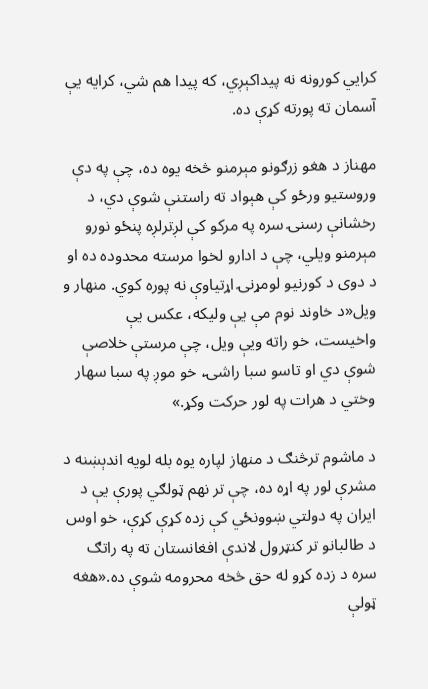کرايي کورونه نه پیداکېږي، که پیدا هم شي، کرایه یې آسمان ته پورته کړې ده.

مهناز د هغو زرګونو مېرمنو څخه یوه ده، چې په دې وروستیو ورځو کې هېواد ته راستنې شوې دي، د رخشانې رسنۍ سره په مرکو کې لږترلږه پنځو نورو مېرمنو ویلي، چې د ادارو لخوا مرسته محدوده ده او د دوی د کورنیو لومړنۍ اړتیاوې نه پوره کوي. منهار و ویل«د خاوند نوم مې یې ولیکه، عکس یې واخیست، خو راته ویې ویل، چې مرستې خلاصې شوې دي او تاسو سبا راشۍ، خو موږ په سبا سهار وختي د هرات په لور حرکت وکړ.»

د ماشوم ترڅنګ د منهاز لپاره یوه بله لویه اندېښنه د مشرې لور په اړه ده، چې تر نهم ټولګي پورې یې د ایران په دولتي ښوونځي کې زده کړې کړې، خو اوس د طالبانو تر کنټرول لاندې افغانستان ته په راتګ سره د زده کړو له حق څخه محرومه شوې ده.«هغه ټولې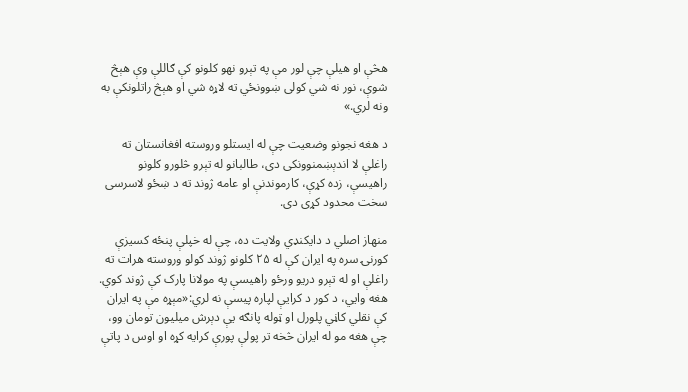هڅې او هیلې چې لور مې په تېرو نهو کلونو کې ګاللې وې هېڅ شوې، نور نه شي کولی ښوونځي ته لاړه شي او هېڅ راتلونکې به ونه لري.»

د هغه نجونو وضعیت چې له ایستلو وروسته افغانستان ته راغلې لا اندېښمنوونکی دی، طالبانو له تېرو څلورو کلونو راهیسې، زده کړې، کارموندنې او عامه ژوند ته د ښځو لاسرسی سخت محدود کړی دی.

منهاز اصلي د دایکنډي ولایت ده، چې له خپلې پنځه کسیزې کورنۍ سره په ایران کې له ۲۵ کلونو ژوند کولو وروسته هرات ته راغلې او له تېرو دریو ورځو راهیسې په مولانا پارک کې ژوند کوي. هغه وايي، د کور د کرایې لپاره پیسې نه لري:«مېړه مې په ایران کې نقلي کاڼي پلورل او ټوله پانګه یې دېرش میلیون تومان وو، چې هغه مو له ایران څخه تر پولې پورې کرایه کړه او اوس د پاتې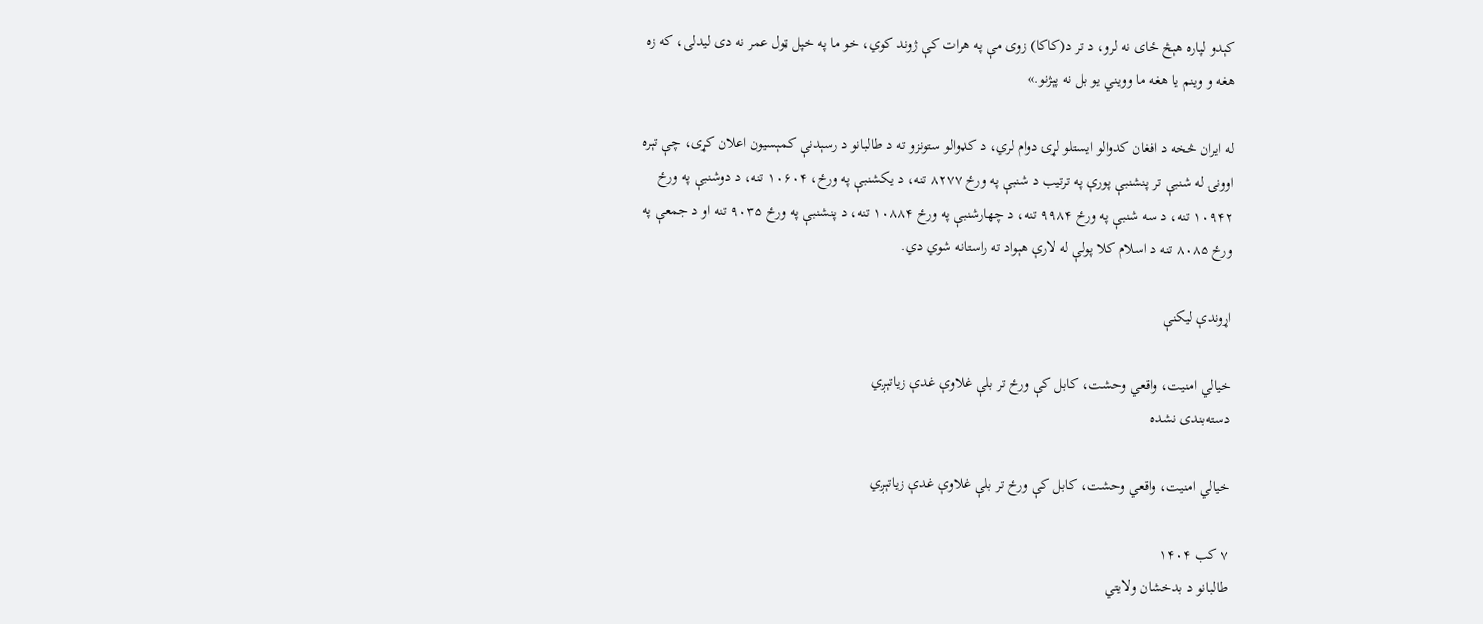کېدو لپاره هېڅ ځای نه لرو، د تر د(کاکا) زوی مې په هرات کې ژوند کوي، خو ما په خپل ټول عمر نه دی لیدلی، که زه هغه و وینم یا هغه ما وویني یو بل نه پېژنو.»

له ایران څخه د افغان کدوالو ایستلو لړۍ دوام لري، د کډوالو ستونزو ته د طالبانو د رسېدنې کمېسیون اعلان کړی، چې تېره اوونۍ له شنبې تر پنشنبې پورې په ترتیب د شنبې په ورځ ۸۲۷۷ تنه، د یکشنبې په ورځ، ۱۰۶۰۴ تنه، د دوشنبې په ورځ ۱۰۹۴۲ تنه، د سه شنبې په ورځ ۹۹۸۴ تنه، د چهارشنبې په ورځ ۱۰۸۸۴ تنه، د پنشنبې په ورځ ۹۰۳۵ تنه او د جمعې په ورځ ۸۰۸۵ تنه د اسلام کلا پولې له لارې هېواد ته راستانه شوي دي.

اړوندې لیکنې

خیالي امنیت، واقعي وحشت، کابل کې ورځ تر بلې غلاوې غدې زیاتېږي
دسته‌بندی نشده

خیالي امنیت، واقعي وحشت، کابل کې ورځ تر بلې غلاوې غدې زیاتېږي

۷ كب ۱۴۰۴
طالبانو د بدخشان ولایتي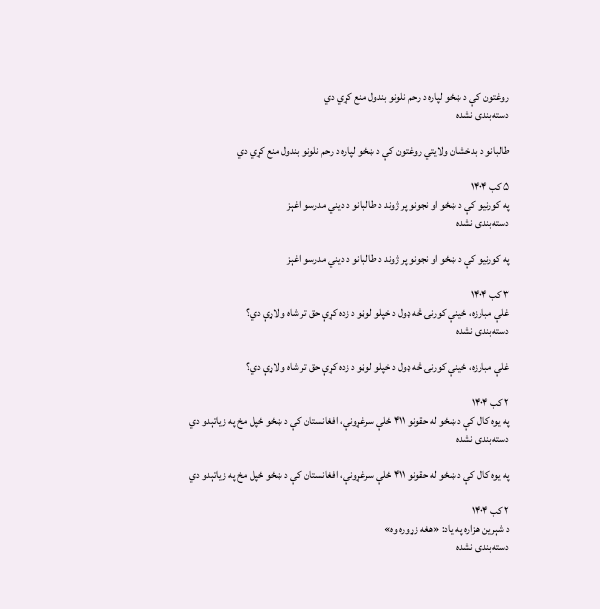روغتون کې د ښځو لپاره د رحم نلونو بندول منع کړي دي
دسته‌بندی نشده

طالبانو د بدخشان ولایتي روغتون کې د ښځو لپاره د رحم نلونو بندول منع کړي دي

۵ كب ۱۴۰۴
په کورنیو کې د ښځو او نجونو پر ژوند د طالبانو د دیني مدرسو اغېز
دسته‌بندی نشده

په کورنیو کې د ښځو او نجونو پر ژوند د طالبانو د دیني مدرسو اغېز

۳ كب ۱۴۰۴
غلې مبارزه، ځینې کورنۍ څه ډول د خپلو لوڼو د زده کړې حق تر شاه ولاړې دي؟
دسته‌بندی نشده

غلې مبارزه، ځینې کورنۍ څه ډول د خپلو لوڼو د زده کړې حق تر شاه ولاړې دي؟

۲ كب ۱۴۰۴
په یوه کال کې د ښځو له حقونو ۴۱۱ ځلې سرغړونې، افغانستان کې د ښځو ځپل مخ په زیاتېدو دي
دسته‌بندی نشده

په یوه کال کې د ښځو له حقونو ۴۱۱ ځلې سرغړونې، افغانستان کې د ښځو ځپل مخ په زیاتېدو دي

۲ كب ۱۴۰۴
د شېرین هزاره په یاد: «هغه زړوره وه»
دسته‌بندی نشده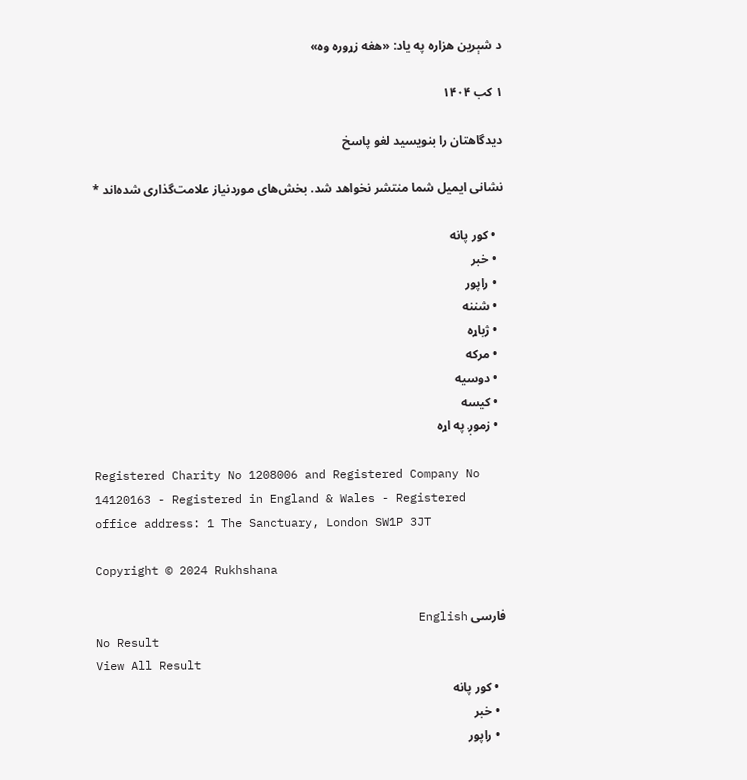د شېرین هزاره په یاد: «هغه زړوره وه»

۱ كب ۱۴۰۴

دیدگاهتان را بنویسید لغو پاسخ

نشانی ایمیل شما منتشر نخواهد شد. بخش‌های موردنیاز علامت‌گذاری شده‌اند *

  • کور پانه
  • خبر
  • راپور
  • شننه
  • ژباړه
  • مرکه
  • دوسیه
  • کیسه
  • زموږ په اړه

Registered Charity No 1208006 and Registered Company No 14120163 - Registered in England & Wales - Registered office address: 1 The Sanctuary, London SW1P 3JT

Copyright © 2024 Rukhshana

فارسی English
No Result
View All Result
  • کور پانه
  • خبر
  • راپور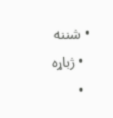• شننه
  • ژباړه
  •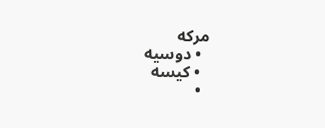مرکه
  • دوسیه
  • کیسه
  •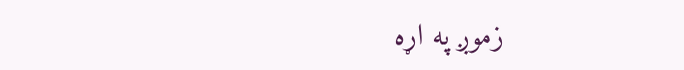زموږ په اړه